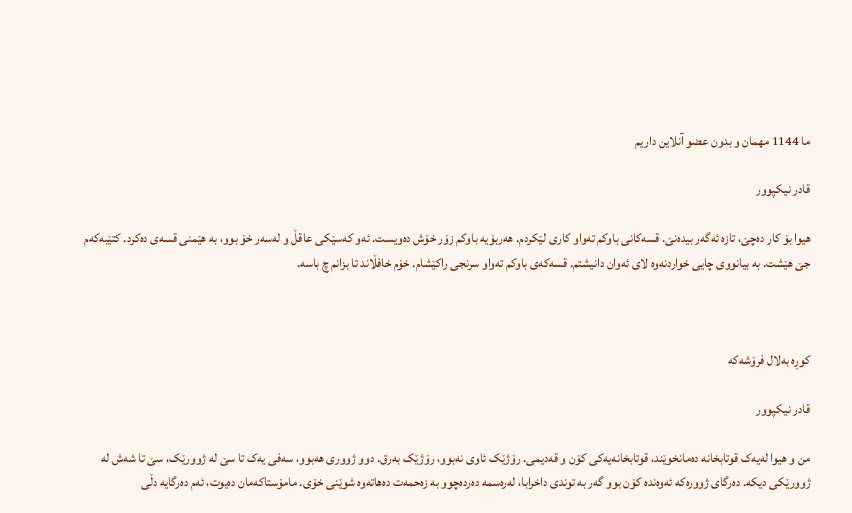ما 1144 مهمان و بدون عضو آنلاین داریم

قادر نیکپوور

هیوا بۆ کار دەچێ، تازە ئەگەر بیدەنێ. قسەکانی باوکم تەواو کاری لێکردم. هەربۆیە باوکم زۆر خۆش دەویست. ئەو کەسێکی عاقڵ و لەسەر خۆ بوو، بە هێمنی قسەی دەکرد. کتێبەکەم  جێ هێشت. بە بیانووی چایی خواردنەوە لای ئەوان دانیشتم. قسەکەی باوکم تەواو سرنجی راکێشام. خۆم خافڵاند تا بزانم چ باسە.



کوڕە بەلال فرۆشەکە

قادر نیکپوور

من و هیوا لەیەک قوتابخانە دەمانخوێند، قوتابخانەیەکی کۆن و قەدیمی. رۆژێک ئاوی نەبوو، رۆژێک بەرق. دوو ژووری هەبوو، سەفی یەک تا سێ لە ژوورێک، سێ تا شەش لە ژوورێکی دیکە. دەرگای ژوورەکە ئەوەندە کۆن بوو گەر بە توندی داخرابا، لەرەسمە دەردەچوو بە زەحمەت دەهاتەوە شوێنی خۆی. مامۆستاکەمان دەیوت، ئەم دەرگایە دڵی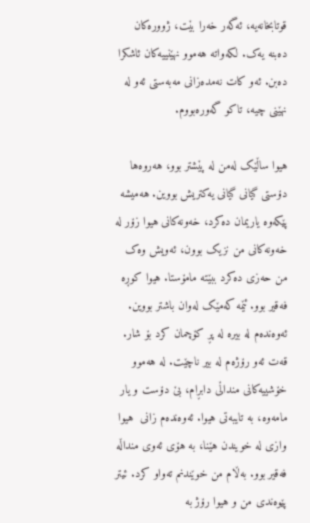قوتابخانەیە، ئەگەر خەرا بێت، ژوورەکان دەبنە یەک. لکەواتە هەموو نهێنییەکان ئاشکرا دەبن. ئەو کات نەمدەزانی مەبەستی ئەو لە نهێنی چیە، تاکو گەورەبووم.

هیوا ساڵێک لەمن لە پێشتر بوو، هەروەها دۆستی گیانی گیانی یەکتریش بووین. هەمیشە پێکەوە یاریمان دەکرد، خەونەکانی هیوا زۆر لە خەونەکانی من نزیک بوون، ئەویش وەک من حەزی دەکرد ببێتە مامۆستا. هیوا کوڕە فەقیر بوو. ئێمە کەمێک لەوان باشتر بووین. ئەوەندەم لە بیرە لە پڕ کۆچمان کرد بۆ شار. قەت ئەو رۆژەم لە بیر ناچێت. لە هەموو خۆشییەکانی منداڵی دابڕام، بێ دۆست و یار مامەوە، بە تایبەتی هیوا. ئەوەندەم زانی  هیوا وازی لە خویندن هێنا، بە هۆی ئەوی منداڵە فەقیر بوو. بەڵام من خوێندنم تەواو کرد. ئیتر پێوەندی من و هیوا رۆژ بە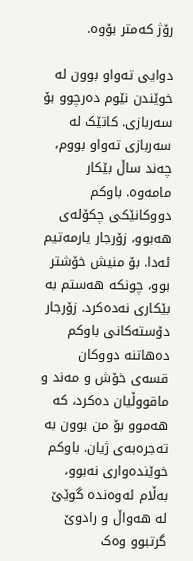رۆژ کەمتر بۆوە.

دوایی تەواو بوون لە خوێندن نێوم دەرچوو بۆ سەربازی. کاتێک لە سەربازی تەواو بووم، چەند ساڵ بێکار مامەوە. باوکم دووکانێکی چکۆلەی هەبوو، زۆرجار یارمەتیم ئەدا. بۆ منیش خۆشتر بوو، چونکە هەستم بە بێکاری نەدەکرد. زۆرجار دۆستەکانی باوکم دەهاتنە دووکان قسەی خۆش و مەند و ماقووڵیان دەکرد، کە هەموو بۆ من بوون بە تەجرەبەی ژیان. باوکم خوێندەواری نەبوو، بەڵام ئەوەندە گوێێ لە هەواڵ و رادوێ گرتبوو وەک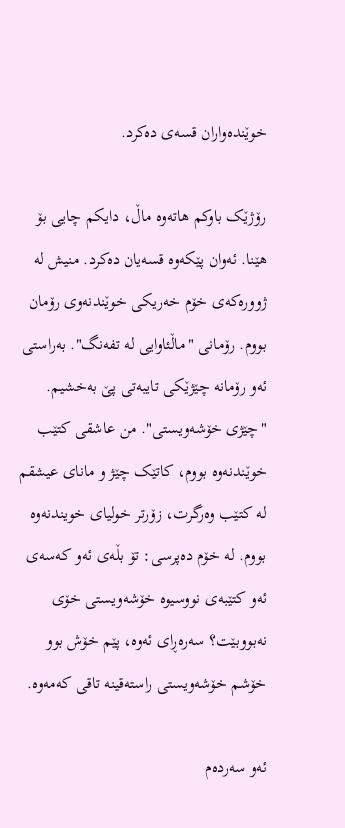خوێندەواران قسەی دەکرد.

رۆژێک باوکم هاتەوە ماڵ، دایکم چایی بۆ هێنا. ئەوان پێکەوە قسەیان دەکرد. منیش لە ژوورەکەی خۆم خەریکی خوێندنەوی رۆمان بووم. رۆمانی "ماڵئاوایی لە تفەنگ". بەراستی ئەو رۆمانە چێژێکی تایبەتی پێ بەخشیم. "چێژی خۆشەویستی". من عاشقی کتێب خوێندنەوە بووم، کاتێک چێژ و مانای عیشقم لە کتێب وەرگرت، زۆرتر خولیای خویندنەوە بووم. لە خۆم دەپرسی: تۆ بڵەی ئەو کەسەی ئەو کتێبەی نووسیوە خۆشەویستی خۆی نەبووبێت؟ سەرەڕای ئەوە، پێم خۆش بوو خۆشم خۆشەویستی راستەقینە تاقی کەمەوە.

ئەو سەردەم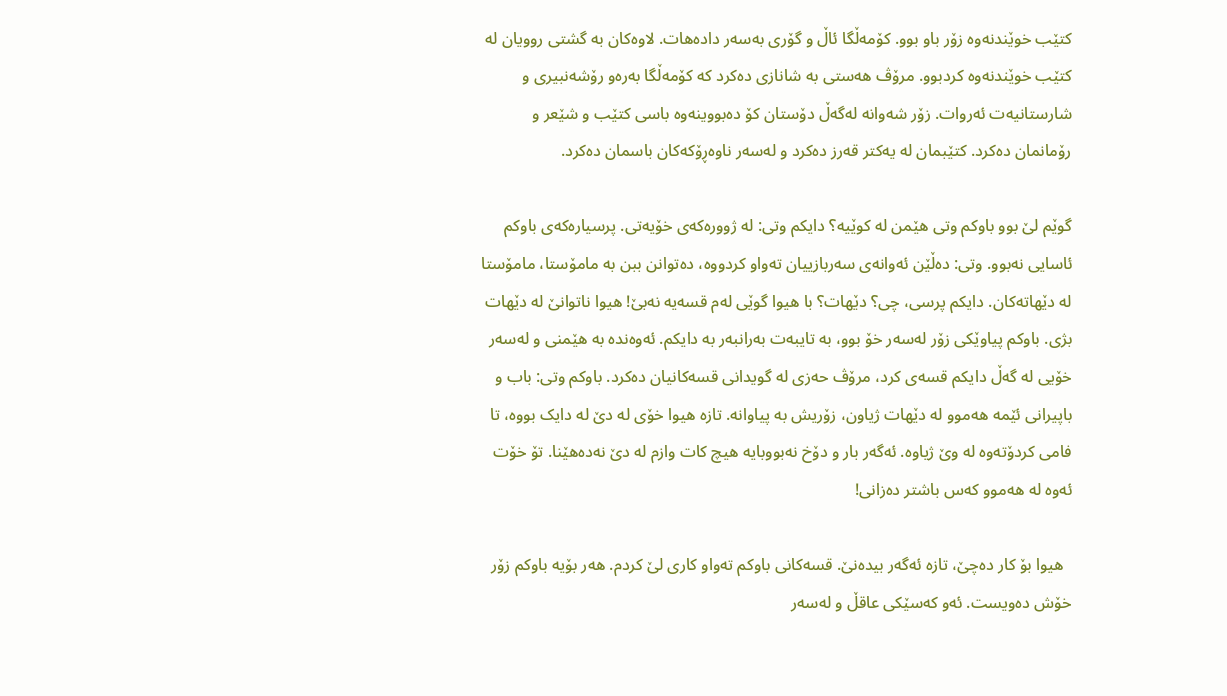کتێب خوێندنەوە زۆر باو بوو. کۆمەڵگا ئاڵ و گۆری بەسەر دادەهات. لاوەکان بە گشتی روویان لە کتێب خوێندنەوە کردبوو. مرۆڤ هەستی بە شانازی دەکرد کە کۆمەڵگا بەرەو رۆشەنبیری و شارستانیەت ئەروات. زۆر شەوانە لەگەڵ دۆستان کۆ دەبووینەوە باسی کتێب و شێعر و رۆمانمان دەکرد. کتێبمان لە یەکتر قەرز دەکرد و لەسەر ناوەڕۆکەکان باسمان دەکرد.

گوێم لێ بوو باوکم وتی هێمن لە کوێیە؟ دایکم وتی: لە ژوورەکەی خۆیەتی. پرسیارەکەی باوکم ئاسایی نەبوو. وتی: دەڵێن ئەوانەی سەربازییان تەواو کردووە، دەتوانن ببن بە مامۆستا، مامۆستا لە دێهاتەکان. دایکم پرسی، چی؟ دێهات؟ با هیوا گوێی لەم قسەیە نەبێ! هیوا ناتوانێ لە دێهات بژی. باوکم پیاوێکی زۆر لەسەر خۆ بوو، بە تایبەت بەرانبەر بە دایکم. ئەوەندە بە هێمنی و لەسەر خۆیی لە گەڵ دایکم قسەی کرد، مرۆڤ حەزی لە گویدانی قسەکانیان دەکرد. باوکم وتی: باب و باپیرانی ئێمە هەموو لە دێهات ژیاون، زۆریش بە پیاوانە. تازە هیوا خۆی لە دێ لە دایک بووە، تا فامی کردۆتەوە لە وێ ژیاوە. ئەگەر بار و دۆخ نەبووبایە هیچ کات وازم لە دێ نەدەهێنا. تۆ خۆت ئەوە لە هەموو کەس باشتر دەزانی!

  هیوا بۆ کار دەچێ، تازە ئەگەر بیدەنێ. قسەکانی باوکم تەواو کاری لێ کردم. هەر بۆیە باوکم زۆر خۆش دەویست. ئەو کەسێکی عاقڵ و لەسەر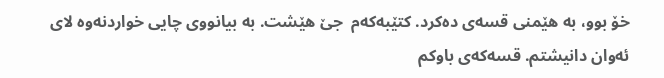خۆ بوو، بە هێمنی قسەی دەکرد. کتێبەکەم  جێ هێشت. بە بیانووی چایی خواردنەوە لای ئەوان دانیشتم. قسەکەی باوکم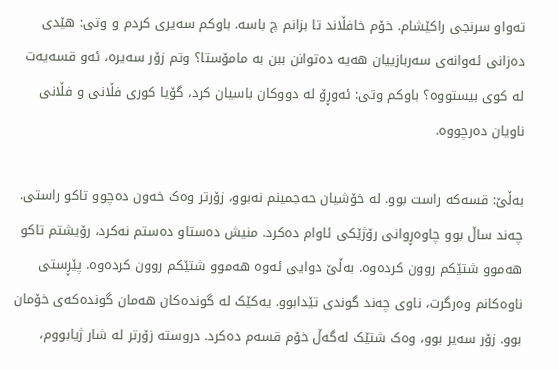تەواو سرنجی راکێشام. خۆم خافڵاند تا بزانم چ باسە. باوکم سەیری کردم و وتی: هێدی دەزانی ئەوانەی سەربازییان هەیە دەتوانن ببن بە مامۆستا؟ وتم زۆر سەیرە، ئەو قسەیەت لە کوی بیستووە؟ باوکم وتی: ئەوڕۆ لە دووکان باسیان کرد، گۆیا کوری فڵانی و فڵانی ناویان دەرچووە.

بەڵێ: قسەکە راست بوو. لە خۆشیان حەجمینم نەبوو، زۆرتر وەک خەون دەچوو تاکو راستی. چەند ساڵ بوو چاوەڕوانی رۆژێکی ئاوام دەکرد. منیش دەستاو دەستم نەکرد، رۆیشتم تاکو هەموو شتێکم روون کردەوە. بەڵێ دوایی ئەوە هەموو شتێکم روون کردەوە. پێڕستی ناوەکانم وەرگرت، ناوی چەند گوندی تێدابوو. یەکێک لە گوندەکان هەمان گوندەکەی خۆمان بوو. زۆر سەیر بوو، وەک شتێک لەگەڵ خۆم قسەم دەکرد. دروستە زۆرتر لە شار ژیابووم،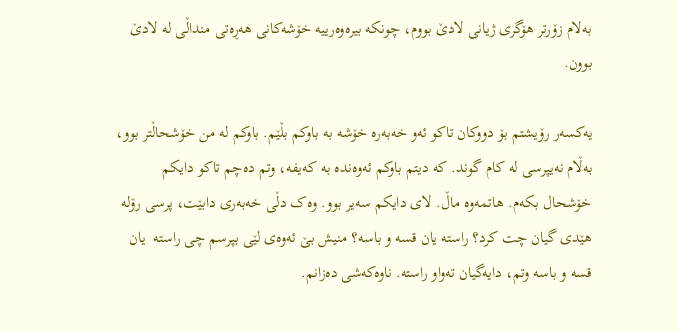بەلام زۆرتر هۆگری ژیانی لادێ بووم، چونکە بیرەوەرییە خۆشەکانی هەڕەتی منداڵی لە لادێ بوون.

یەکسەر رۆیشتم بۆ دووکان تاکو ئەو خەبەرە خۆشە بە باوکم بڵێم. باوکم لە من خۆشحاڵتر بوو، بەڵام نەیپرسی لە کام گوند. کە دیتم باوکم ئەوەندە بە کەیفە، وتم دەچم تاکو دایکم خۆشحال بکەم. هاتمەوە ماڵ. لای دایکم سەیر بوو. وەک دڵی خەبەری دابێت، پرسی رۆلە هێدی گیان چت کرد؟ راستە یان قسە و باسە؟ منیش بێ ئەوەی لێی بپرسم چی راستە  یان قسە و باسە وتم، دایەگیان تەواو راستە. ناوەکەشی دەزانم.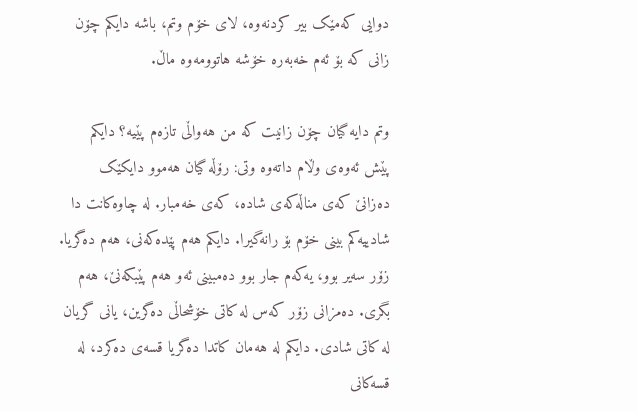دوایی کەمێک بیر کردنەوە، لای خۆم وتم، باشە دایکم چۆن زانی کە بۆ ئەم خەبەرە خۆشە هاتوومەوە ماڵ.

وتم دایە گیان چۆن زانیت کە من هەواڵی تازەم پێیە؟ دایکم پێش ئەوەی وڵام داتەوە وتی: رۆڵە گیان هەموو دایكێک دەزانێ کەی مناڵەکەی شادە، کەی خەمبار. لە چاوەکانت دا شادییەکم بینی خۆم بۆ رانەگیرا. دایکم هەم پێدەکەنی، هەم دەگریا. زۆر سەیر بوو، یەکەم جار بوو دەمبینی ئەو هەم پێبکەنێ، هەم بگری. دەمزانی زۆر کەس لە کاتی خۆشحاڵی دەگرین، یانی گریان لە کاتی شادی. دایکم لە هەمان کاتدا دەگریا قسەی دەکرد، لە قسەکانی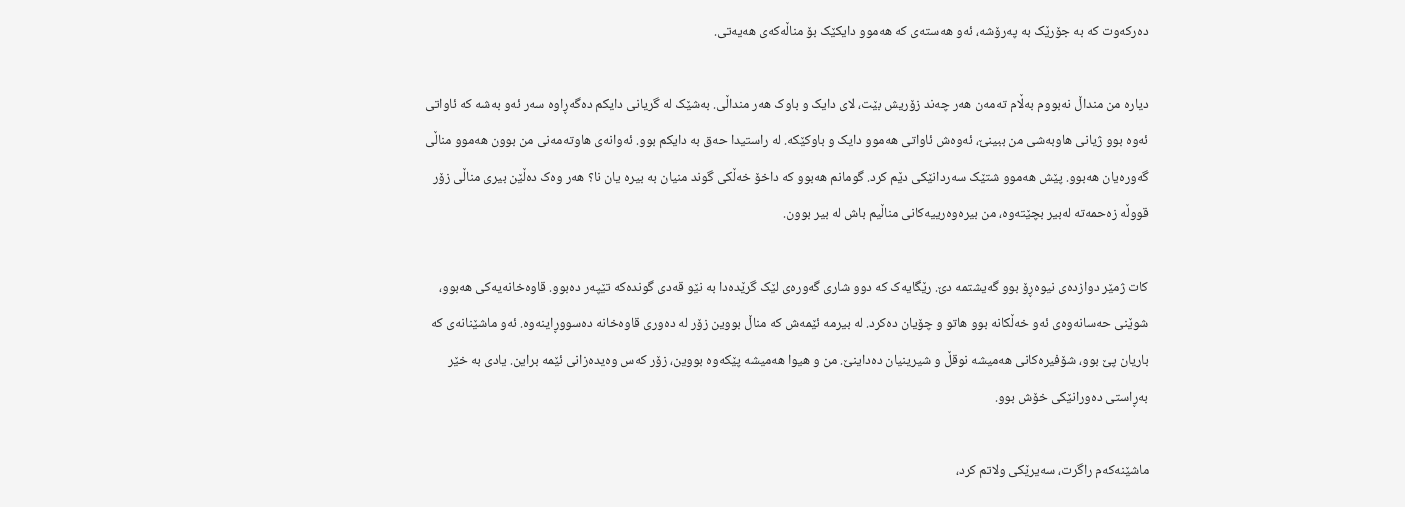دەرکەوت کە بە جۆرێک بە پەرۆشە، ئەو هەستەی کە هەموو دایکێک بۆ مناڵەکەی هەیەتی.

دیارە من منداڵ نەبووم بەڵام تەمەن هەر چەند زۆریش بێت، لای دایک و باوک هەر منداڵی. بەشێک لە گریانی دایکم دەگەڕاوە سەر ئەو بەشە کە ئاواتی ئەوە بوو ژیانی هاوبەشی من ببینێ، ئەوەش ئاواتی هەموو دایک و باوکێکە. لە راستیدا حەق بە دایکم بوو. ئەوانەی هاوتەمەنی من بوون هەموو مناڵی گەورەیان هەبوو. پێش هەموو شتێک سەردانێکی دێم کرد. گومانم هەبوو کە داخۆ خەڵکی گوند منیان بە بیرە یان نا؟ هەر وەک دەڵێن بیری مناڵی زۆر قووڵە زەحمەتە لەبیر بچێتەوە، من بیرەوەرییەکانی مناڵیم باش لە بیر بوون.

کات ژمێر دوازدەی نیوەڕۆ بوو گەیشتمە دێ. رێگایەک کە دوو شاری گەورەی لێک گرێدەدا بە نێو قەدی گوندەکە تێپەر دەبوو. قاوەخانەیەکی هەبوو، شوێنی حەسانەوەی ئەو خەڵکانە بوو هاتو و چۆیان دەکرد. لە بیرمە ئێمەش کە مناڵ بووین زۆر لە دەوری قاوەخانە دەسووڕاینەوە. ئەو ماشێنانەی کە باریان پێ بوو، شۆفیرەکانی هەمیشە نوقڵ و شیرینیان دەداینێ. من و هیوا هەمیشە پێکەوە بووین، زۆر کەس وەیدەزانی ئێمە براین. یادی بە خێر بەڕاستی دەورانێکی خۆش بوو.

ماشێنەکەم راگرت، سەیرێکی ولاتم کرد،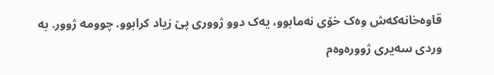قاوەخانەکەش وەک خۆی نەمابوو، یەک دوو ژووری پێ زیاد کرابوو. چوومە ژوور. بە وردی سەیری ژوورەوەم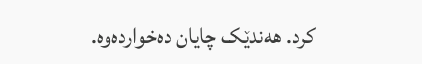کرد. هەندێک چایان دەخواردەوە.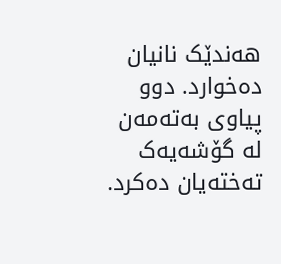هەندێک نانیان دەخوارد. دوو پیاوی بەتەمەن لە گۆشەیەک تەختەیان دەکرد.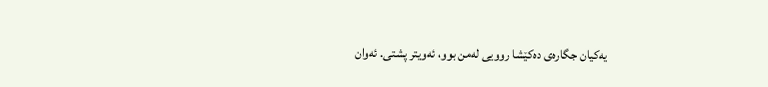یەکیان جگارەی دەکێشا روویی لەمن بوو، ئەویتر پشتی. ئەوان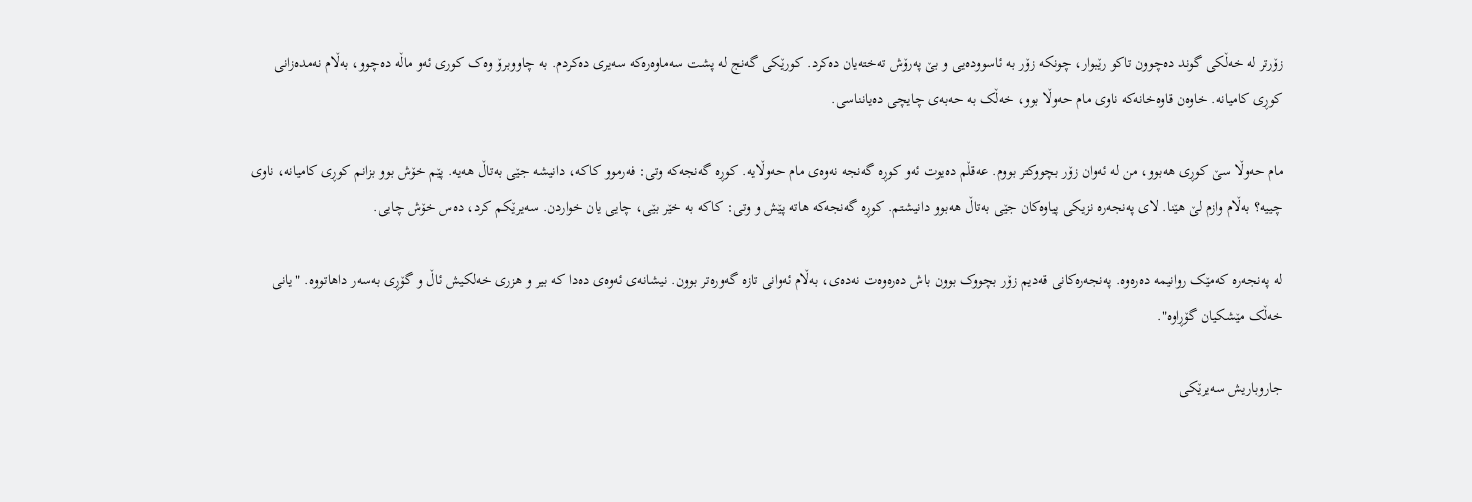زۆرتر لە خەڵکی گوند دەچوون تاکو رێبوار، چونکە زۆر بە ئاسوودەیی و بێ پەرۆش تەختەیان دەکرد. کورێکی گەنج لە پشت سەماوەرەکە سەیری دەکردم. بە چاووبرۆ وەک کوری ئەو ماڵە دەچوو، بەڵام نەمدەزانی کوڕی کامیانە. خاوەن قاوەخانەکە ناوی مام حەوڵا بوو، خەڵک بە حەبەی چایچی دەیانناسی.

مام حەوڵا سێ کوڕی هەبوو، من لە ئەوان زۆر بچووکتر بووم. عەقڵم دەیوت ئەو کوڕە گەنجە نەوەی مام حەوڵایە. کوڕە گەنجەکە وتی: فەرموو کاکە، دانیشە جێی بەتاڵ هەیە. پێم خۆش بوو بزانم کوڕی کامیانە، ناوی چییە؟ بەڵام وازم لێ هێنا. لای پەنجەرە نزیکی پیاوەکان جێی بەتاڵ هەبوو دانیشتم. کوڕە گەنجەکە هاتە پێش و وتی: کاکە بە خێر بێی، چایی یان خواردن. سەیرێکم کرد، دەس خۆش چایی.

لە پەنجەرە کەمێک روانیمە دەرەوە. پەنجەرەکانی قەدیم زۆر بچووک بوون باش دەرەوەت نەدەی، بەڵام ئەوانی تازە گەورەتر بوون. نیشانەی ئەوەی دەدا کە بیر و هزری خەلکیش ئاڵ و گۆڕی بەسەر داهاتووە. "یانی خەڵک مێشکیان گۆڕاوە".

جاروباریش سەیرێکی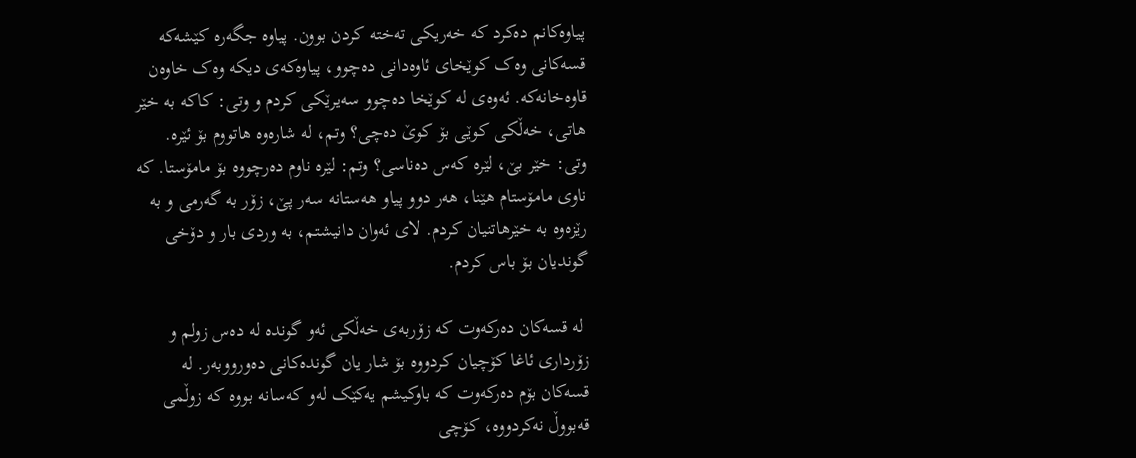پیاوەکانم دەکرد کە خەریکی تەختە کردن بوون. پیاوە جگەرە کێشەکە قسەکانی وەک کوێخای ئاوەدانی دەچوو، پیاوەکەی دیکە وەک خاوەن قاوەخانەکە. ئەوەی لە کوێخا دەچوو سەیرێکی کردم و وتی: کاکە بە خێر هاتی، خەڵکی کوێی بۆ کوێ دەچی؟ وتم، لە شارەوە هاتووم بۆ ئێرە. وتی: خێر بێ، لێرە کەس دەناسی؟ وتم: لێرە ناوم دەرچووە بۆ مامۆستا. کە ناوی مامۆستام هێنا، هەر دوو پیاو هەستانە سەر پێ، زۆر بە گەرمی و بە رێزەوە بە خێرهاتنیان کردم. لای ئەوان دانیشتم، بە وردی بار و دۆخی گوندیان بۆ باس کردم.

 لە قسەکان دەرکەوت کە زۆربەی خەڵکی ئەو گوندە لە دەس زولم و زۆرداری ئاغا کۆچیان کردووە بۆ شار یان گوندەکانی دەورووبەر. لە قسەکان بۆم دەرکەوت کە باوکیشم یەکێک لەو کەسانە بووە کە زوڵمی قەبووڵ نەکردووە، کۆچی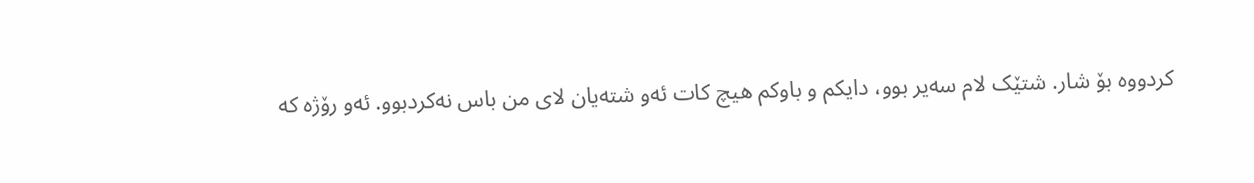کردووە بۆ شار. شتێک لام سەیر بوو، دایکم و باوکم هیچ کات ئەو شتەیان لای من باس نەکردبوو. ئەو رۆژە کە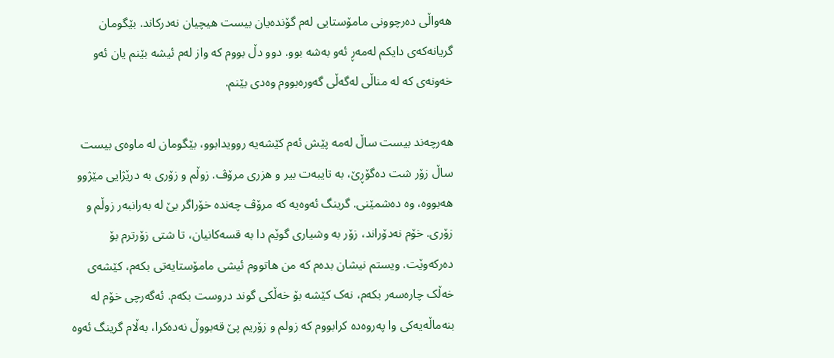هەواڵی دەرچوونی مامۆستایی لەم گۆندەیان بیست هیچیان نەدرکاند. بێگومان گریانەکەی دایکم لەمەڕ ئەو بەشە بوو. دوو دڵ بووم کە واز لەم ئیشە بێنم یان ئەو خەونەی کە لە مناڵی لەگەڵی گەورەبووم وەدی بێنم.

هەرچەند بیست ساڵ لەمە پێش ئەم کێشەیە روویدابوو، بێگومان لە ماوەی بیست ساڵ زۆر شت دەگۆڕێ، بە تایبەت بیر و هزری مرۆڤ. زوڵم و زۆری بە درێژایی مێژوو هەبووە، وە دەشمێنی. گرینگ ئەوەیە کە مرۆڤ چەندە خۆراگر بێ لە بەرانبەر زوڵم و زۆری. خۆم نەدۆراند، زۆر بە وشیاری گوێم دا بە قسەکانیان، تا شتی زۆرترم بۆ دەرکەوێت. ویستم نیشان بدەم کە من هاتووم ئیشی مامۆستایەتی بکەم، کێشەی خەڵک چارەسەر بکەم، نەک کێشە بۆ خەڵکی گوند دروست بکەم. ئەگەرچی خۆم لە بنەماڵەیەکی وا پەروەدە کرابووم کە زولم و زۆریم پێ قەبووڵ نەدەکرا، بەڵام گرینگ ئەوە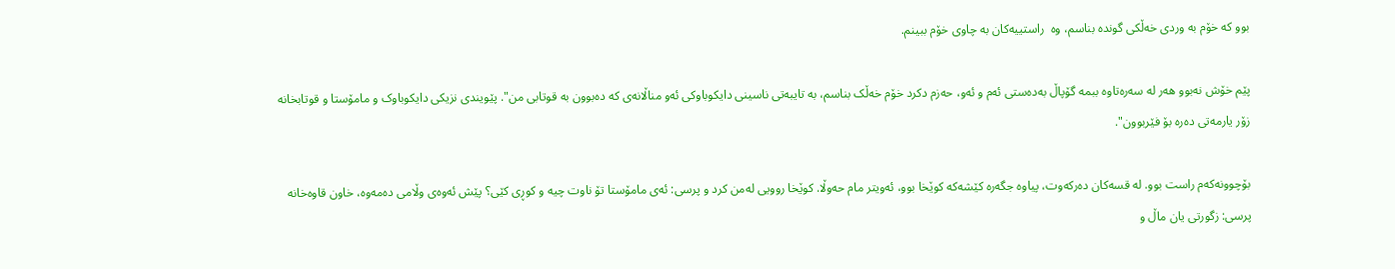بوو کە خۆم بە وردی خەڵکی گوندە بناسم، وە  راستییەکان بە چاوی خۆم ببینم.

پێم خۆش نەبوو هەر لە سەرەتاوە ببمە گۆپاڵ بەدەستی ئەم و ئەو، حەزم دکرد خۆم خەڵک بناسم، بە تایبەتی ناسینی دایکوباوکی ئەو مناڵانەی کە دەبوون بە قوتابی من". پێویندی نزیکی دایکوباوک و مامۆستا و قوتابخانە زۆر یارمەتی دەرە بۆ فێربوون".

بۆچوونەکەم راست بوو. لە قسەکان دەرکەوت، پیاوە جگەرە کێشەکە کوێخا بوو، ئەویتر مام حەوڵا. کوێخا روویی لەمن کرد و پرسی: ئەی مامۆستا تۆ ناوت چیە و کوڕی کێی؟ پێش ئەوەی وڵامی دەمەوە، خاون قاوەخانە پرسی: زگورتی یان ماڵ و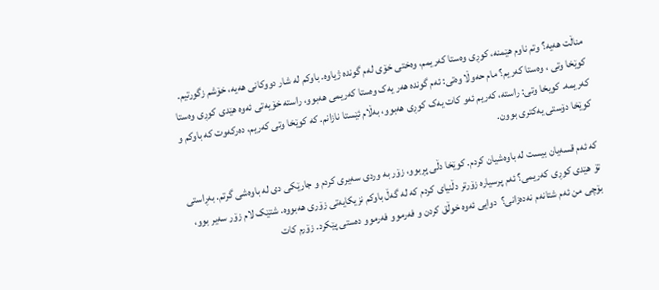مناڵت هەیە؟ وتم ناوم هێمنە، کوڕی وەستا کەریمم، وەختی خۆی لەم گوندە ژیاوە. باوکم لە شار دووکانی هەیە، خۆشم زگورتیم. کوێخا وتی ، وەستا کەریم؟ مام حەوڵا وەتی: ئەم گوندە هەر یەک وەستا کەریمی هەبوو، راستە خۆیەتی ئەوە هێدی کوڕی وەستا کەریمە. کویخا وتی: راستە، کەریم ئەو کات یەک کوڕی هەبوو، بەڵام ئێستا نازانم. کە کوێخا وتی کەریم، دەرکەوت کە باوکم و کوێخا دۆستی یەکتری بوون.

کە ئەم قسەیان بیست لە باوەشیان کردم. کوێخا دڵی پڕبوو، زۆر بە وردی سەیری کردم و جارێکی دی لە باوەشی گرتم. بەڕاستی تۆ هێدی کوڕی کەریمی؟ ئەم پرسیارە زۆرتر دڵنیای کردم کە لە گەڵ باوکم نزیکایەتی زۆری هەبووە. شتێک لام زۆر سەیر بوو، بۆچی من ئەم شتانەم نەدەزانی؟  دوایی ئەوە خوڵق کردن و فەرموو فەرموو دەستی پێکرد. زۆرم کات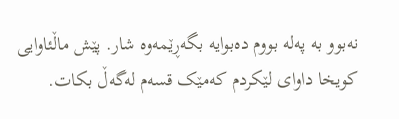نەبوو بە پەلە بووم دەبوایە بگەڕێمەوە شار. پێش ماڵئاوایی کویخا داوای لێکردم کەمێک قسەم لەگەڵ بکات.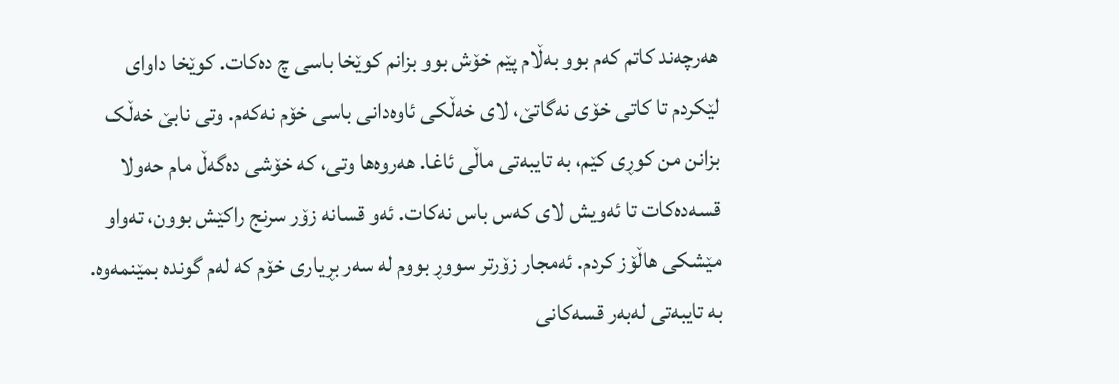هەرچەند کاتم کەم بوو بەڵام پێم خۆش بوو بزانم کوێخا باسی چ دەکات. کوێخا داوای لێکردم تا کاتی خۆی نەگاتێ، لای خەڵکی ئاوەدانی باسی خۆم نەکەم. وتی نابێ خەڵک بزانن من کوڕی کێم، بە تایبەتی ماڵی ئاغا. هەروەها وتی، کە خۆشی دەگەڵ مام حەولا قسەدەکات تا ئەویش لای کەس باس نەکات. ئەو قسانە زۆر سرنج راکێش بوون، تەواو مێشکی هاڵۆز کردم. ئەمجار زۆرتر سووڕ بووم لە سەر بڕیاری خۆم کە لەم گوندە بمێنمەوە. بە تایبەتی لەبەر قسەکانی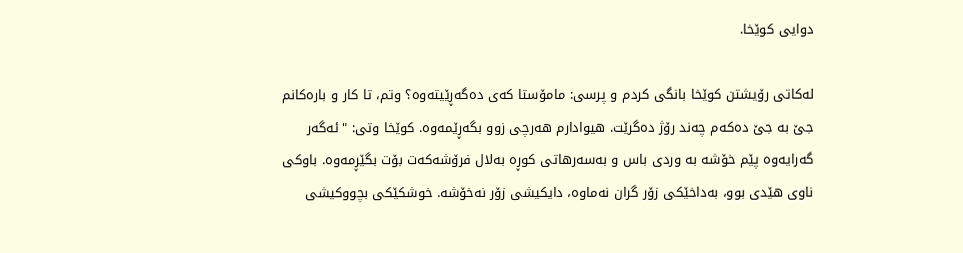دوایی کوێخا.

لەکاتی رۆیشتن کوێخا بانگی کردم و پرسی: مامۆستا کەی دەگەڕێیتەوە؟ وتم، تا کار و بارەکانم جێ بە جێ دەکەم چەند رۆژ دەگرێت. هیوادارم هەرچی زوو بگەڕێمەوە. کوێخا وتی: "ئەگەر گەرایەوە پێم خۆشە بە وردی باس و بەسەرهاتی کوڕە بەلال فرۆشەکەت بۆت بگێڕمەوە. باوکی ناوی هێدی بوو، بەداخێکی زۆر گران نەماوە، دایکیشی زۆر نەخۆشە. خوشکێکی بچووکیشی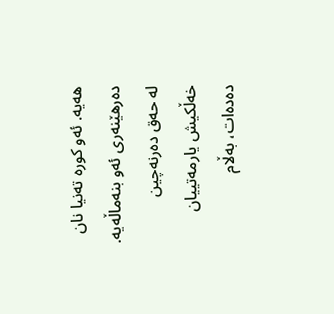هەیە. ئەو کورە تەنیا نان دەرهێنەری ئەو بنەماڵەیە. لە حەق دەرنەچین خەڵکیش یارمەتییان دەدەات، بەڵام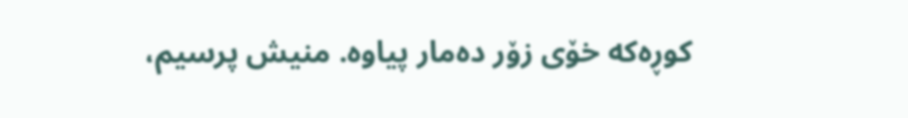کوڕەکە خۆی زۆر دەمار پیاوە. منیش پرسیم،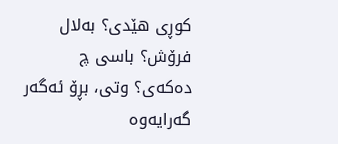کوڕی هێدی؟ بەلال فرۆش؟ باسی چ دەکەی؟ وتی، بڕۆ ئەگەر گەرایەوە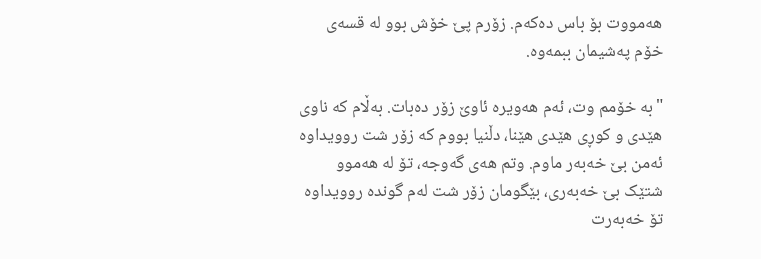هەمووت بۆ باس دەکەم. زۆرم پێ خۆش بوو لە قسەی خۆم پەشیمان ببمەوە.

"بە خۆمم وت، ئەم هەویرە ئاوێ زۆر دەبات. بەڵام کە ناوی هێدی و کوڕی هێدی هێنا، دڵنیا بووم کە زۆر شت روویداوە ئەمن بێ خەبەر ماوم. وتم هەی گەوجە، تۆ لە هەموو شتێک بێ خەبەری، بێگومان زۆر شت لەم گوندە روویداوە تۆ خەبەرت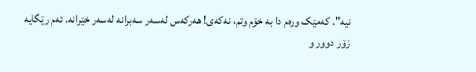نیە". کەمێک ورەم دا بە خۆم وتم، نەکەی! هەرکەس لەسەر سەبرانە لەسەر خێرانە. ئەم رێگایە زۆر دوور و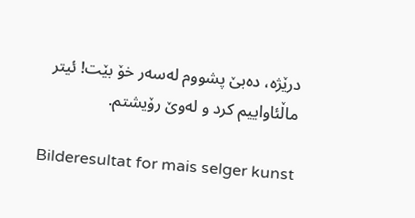درێژە، دەبێ پشووم لەسەر خۆ بێت! ئیتر ماڵئاواییم کرد و لەوێ رۆیشتم.

 Bilderesultat for mais selger kunst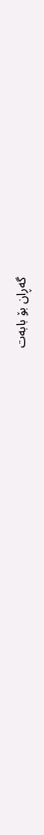گەڕان بۆ بابەت